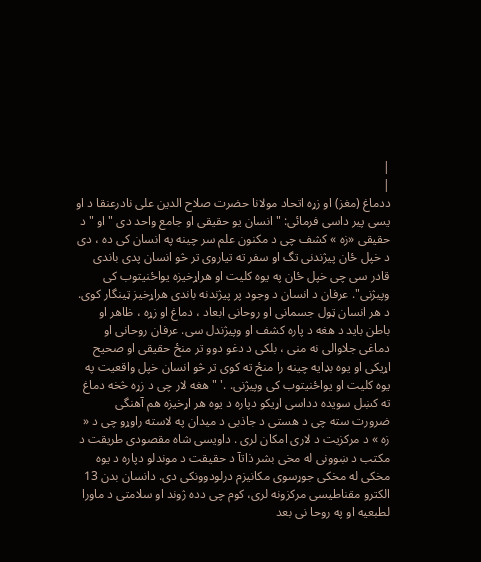|
|
ددماغ (مغز) او زړه اتحاد مولانا حضرت صلاح الدین علی نادرعنقا د او یسی پیر داسی فرمائی: " انسان یو حقیقی او جامع واحد دی " او " د حقیقی «زه » کشف چی د مکنون علم سر چینه په انسان کی ده ، دی د خپل ځان پیژندنی تگ او سفر ته تیاروی تر څو انسان پدی باندی قادر سی چی خپل ځان په یوه کلیت او هراړخیزه یواځنیتوب کی وپیژنی". عرفان د انسان د وجود پر پیژندنه باندی هراړخیز ټینگار کوی. د هر انسان ټول جسمانی او روحانی ابعاد ، دماغ او زړه ، ظاهر او باطن باید د هغه د پاره کشف او وپیژندل سی. عرفان روحانی او دماغی جلاوالی نه منی ، بلکی د دغو دوو تر منځ حقیقی او صحیح اړیکی او یوه بډایه چینه را منځ ته کوی تر څو انسان خپل واقعیت په یوه کلیت او یواځنیتوب کی وپیژنی. .' " هغه لار چی د زړه څخه دماغ ته کښل سویده دداسی اړیکو دپاره د یوه هر اړخیزه هم آهنگی ضرورت سته چی د هستی د جاذبی د میدان په لاسته راوړو چی د « زه » د مرکزیت د لاری امکان لری . داویسی شاه مقصودی طریقت د مکتب د ښوونی له مخی بشر ذاتآ د حقیقت د موندلو دپاره د یوه مخکی له مخکی جوړسوی مکانیزم درلودوونکی دی. دانسان بدن 13 الکترو مقناطیسی مرکزونه لری، کوم چی دده ژوند او سلامتی د ماورا لطبعیه او په روحا نی بعد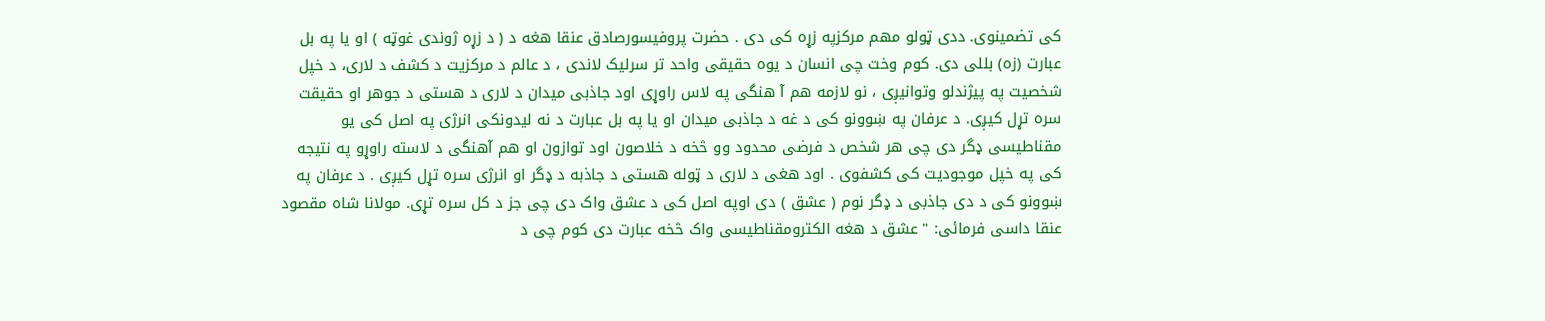کی تضمینوی. ددی ټولو مهم مرکزپه زړه کی دی . حضرت پروفیسورصادق عنقا هغه د ( د زړه ژوندی غوټه ) او یا په بل عبارت (زه) بللی دی. کوم وخت چی انسان د یوه حقیقی واحد تر سرلیک لاندی ، د عالم د مرکزیت د کشف د لاری، د خپل شخصیت په پیژندلو وتوانیږی ، نو لازمه هم آ هنگی په لاس راوړی اود جاذبی میدان د لاری د هستی د جوهر او حقیقت سره تړل کیږی. د عرفان په ښوونو کی د غه د جاذبی میدان او یا په بل عبارت د نه لیدونکی انرژی په اصل کی یو مقناطیسی ډگر دی چی هر شخص د فرضی محدود وو څخه د خلاصون اود توازون او هم آهنگی د لاسته راوړو په نتیجه کی په خپل موجودیت کی کشفوی . اود هغی د لاری د ټوله هستی د جاذبه د ډگر او انرژی سره تړل کیږی . د عرفان په ښوونو کی د دی جاذبی د ډگر نوم ( عشق ) دی اوپه اصل کی د عشق واک دی چی جز د کل سره تړی. مولانا شاه مقصود عنقا داسی فرمائی: " عشق د هغه الکترومقناطیسی واک څخه عبارت دی کوم چی د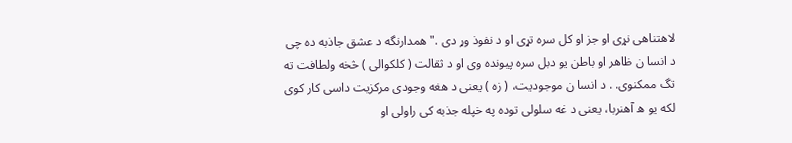لاهتناهی نړی او جز او کل سره تړی او د نفوذ وړ دی ." همدارنگه د عشق جاذبه ده چی د انسا ن ظاهر او باطن یو دبل سره پیونده وی او د ثقالت ( کلکوالی ) څخه ولطافت ته تگ ممکنوی. . د انسا ن موجودیت، ( زه ) یعنی د هغه وجودی مرکزیت داسی کار کوی لکه یو ه آهنربا، یعنی د غه سلولی توده په خپله جذبه کی راولی او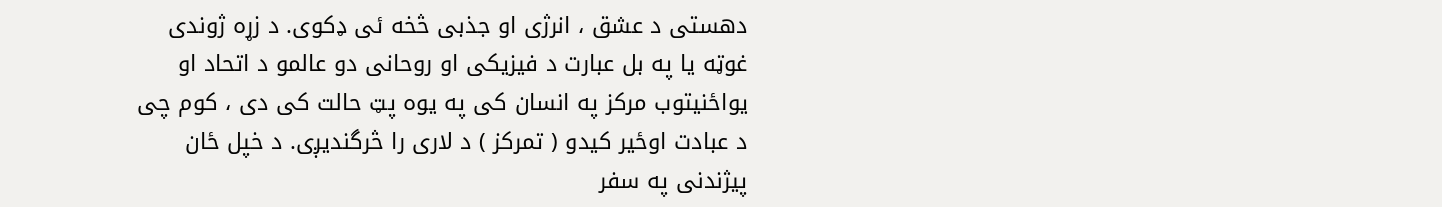دهستی د عشق ، انرژی او جذبی څخه ئی ډکوی. د زړه ژوندی غوټه یا په بل عبارت د فیزیکی او روحانی دو عالمو د اتحاد او یواځنیتوب مرکز په انسان کی په یوه پټ حالت کی دی ، کوم چی د عبادت اوځیر کیدو ( تمرکز ) د لاری را څرگندیږی. د خپل ځان پیژندنی په سفر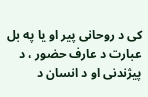کی د روحانی پیر او یا په بل عبارت د عارف حضور ، د پیژندنی او د انسان د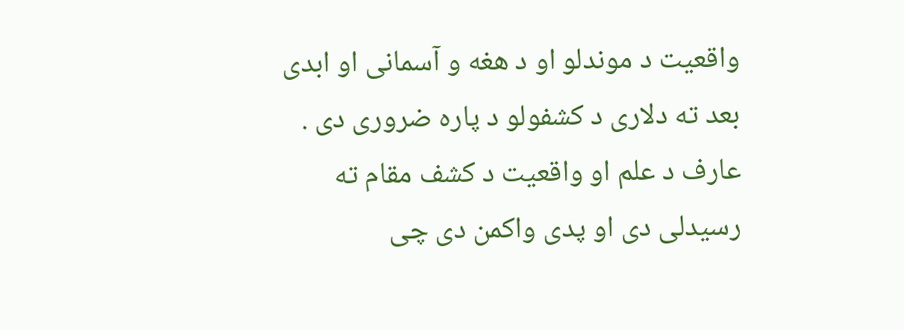واقعیت د موندلو او د هغه و آسمانی او ابدی بعد ته دلاری د کشفولو د پاره ضروری دی . عارف د علم او واقعیت د کشف مقام ته رسیدلی دی او پدی واکمن دی چی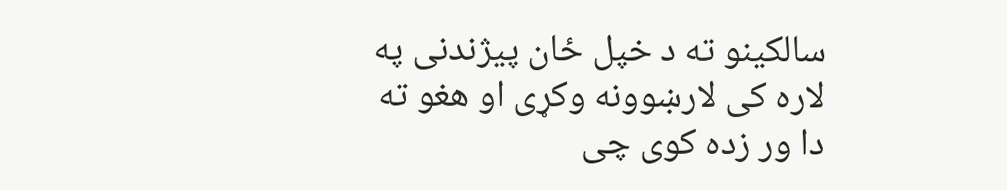سالکینو ته د خپل ځان پیژندنی په لاره کی لارښوونه وکړی او هغو ته دا ور زده کوی چی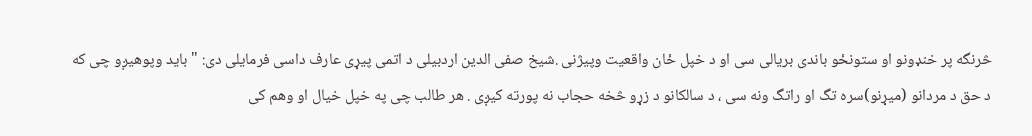څرنگه پر خنډونو او ستونځو باندی بریالی سی او د خپل ځان واقعیت وپیژنی .شیخ صفی الدین اردبیلی د اتمی پیړی عارف داسی فرمایلی دی: " باید وپوهیږو چی که د حق د مردانو (میړنو)سره تگ او راتگ ونه سی ، د سالکانو د زړو څخه حجاب نه پورته کیږی . هر طالب چی په خپل خیال او وهم کی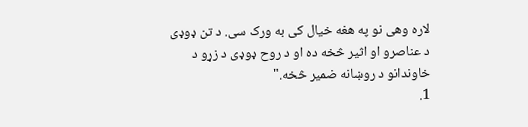لاره وهی نو په هغه خیال کی به ورک سی. د تن ډوډی د عناصرو او اثیر څخه ده او د روح ډوډی د زړو د خاوندانو د روښانه ضمیر څخه."
1.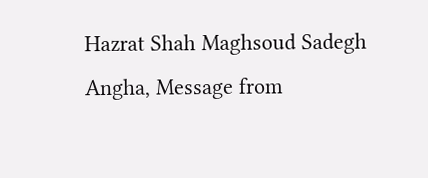Hazrat Shah Maghsoud Sadegh Angha, Message from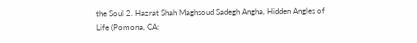the Soul 2. Hazrat Shah Maghsoud Sadegh Angha, Hidden Angles of Life (Pomona, CA: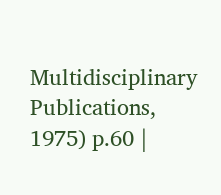Multidisciplinary Publications, 1975) p.60 |